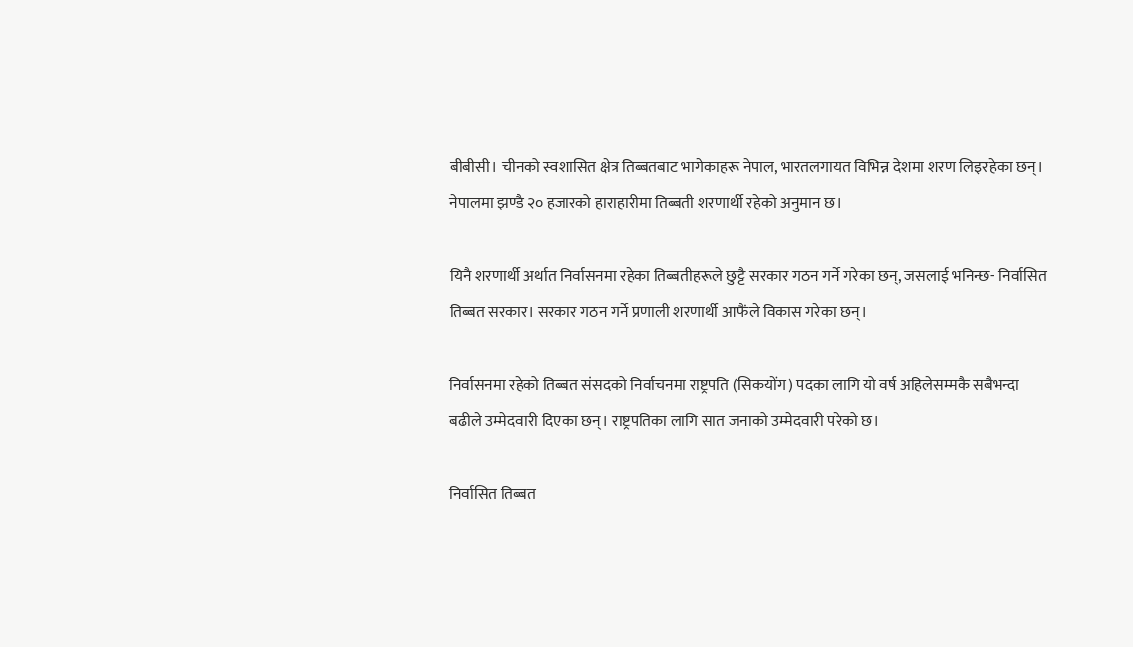बीबीसी। चीनको स्वशासित क्षेत्र तिब्बतबाट भागेकाहरू नेपाल, भारतलगायत विभिन्न देशमा शरण लिइरहेका छन्। नेपालमा झण्डै २० हजारको हाराहारीमा तिब्बती शरणार्थी रहेको अनुमान छ।

यिनै शरणार्थी अर्थात निर्वासनमा रहेका तिब्बतीहरूले छुट्टै सरकार गठन गर्ने गरेका छन्, जसलाई भनिन्छ- निर्वासित तिब्बत सरकार। सरकार गठन गर्ने प्रणाली शरणार्थी आफैंले विकास गरेका छन्।

निर्वासनमा रहेको तिब्बत संसदको निर्वाचनमा राष्ट्रपति (सिकयोंग) पदका लागि यो वर्ष अहिलेसम्मकै सबैभन्दा बढीले उम्मेदवारी दिएका छन्। राष्ट्रपतिका लागि सात जनाको उम्मेदवारी परेको छ।

निर्वासित तिब्बत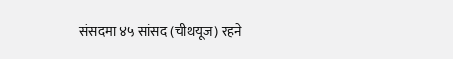संसदमा ४५ सांसद (चीथयूज) रहने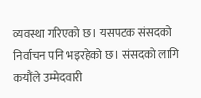व्यवस्था गरिएको छ। यसपटक संसदको निर्वाचन पनि भइरहेको छ। संसदको लागि कयौंले उम्मेदवारी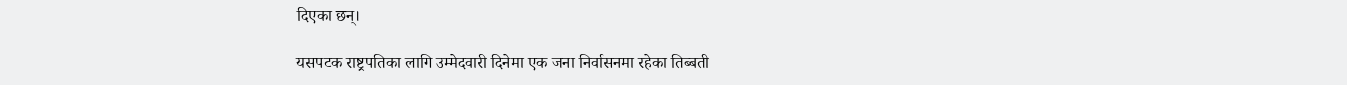दिएका छन्।

यसपटक राष्ट्रपतिका लागि उम्मेदवारी दिनेमा एक जना निर्वासनमा रहेका तिब्बती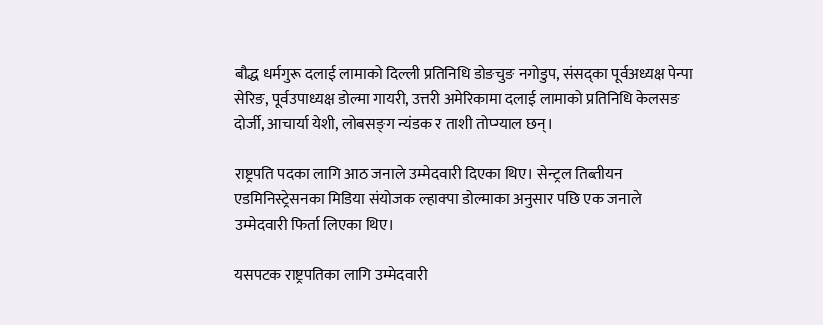बौद्ध धर्मगुरू दलाई लामाको दिल्ली प्रतिनिधि डोङचुङ नगोडुप, संसद्‍का पूर्वअध्यक्ष पेन्पा सेरिङ, पूर्वउपाध्यक्ष डोल्मा गायरी, उत्तरी अमेरिकामा दलाई लामाको प्रतिनिधि केलसङ दोर्जी, आचार्या येशी, लोबसङ्‍ग न्यंडक र ताशी तोप्ग्याल छन्।

राष्ट्रपति पदका लागि आठ जनाले उम्मेदवारी दिएका थिए। सेन्ट्रल तिब्तीयन एडमिनिस्ट्रेसनका मिडिया संयोजक ल्हाक्पा डोल्माका अनुसार पछि एक जनाले उम्मेदवारी फिर्ता लिएका थिए।

यसपटक राष्ट्रपतिका लागि उम्मेदवारी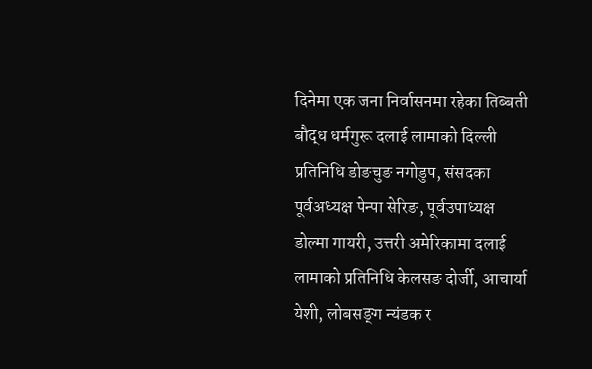दिनेमा एक जना निर्वासनमा रहेका तिब्बती बौद्ध धर्मगुरू दलाई लामाको दिल्ली प्रतिनिधि डोङचुङ नगोडुप, संसदका पूर्वअध्यक्ष पेन्पा सेरिङ, पूर्वउपाध्यक्ष डोल्मा गायरी, उत्तरी अमेरिकामा दलाई लामाको प्रतिनिधि केलसङ दोर्जी, आचार्या येशी, लोबसङ्‍ग न्यंडक र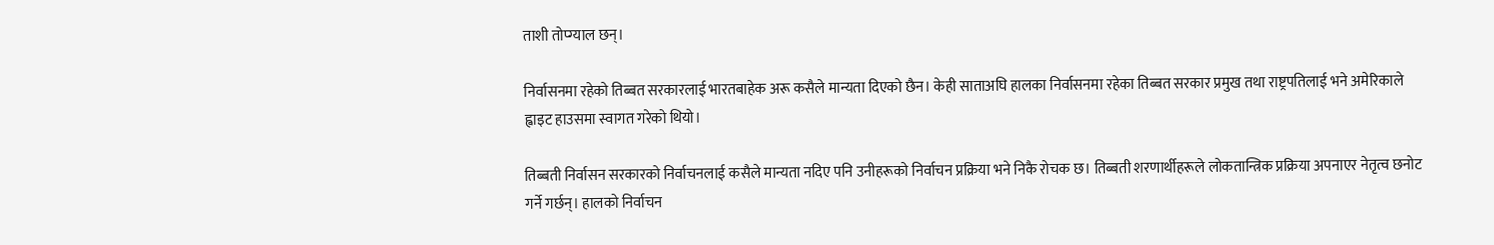ताशी तोप्ग्याल छन्।

निर्वासनमा रहेको तिब्बत सरकारलाई भारतबाहेक अरू कसैले मान्यता दिएको छैन। केही साताअघि हालका निर्वासनमा रहेका तिब्बत सरकार प्रमुख तथा राष्ट्रपतिलाई भने अमेरिकाले ह्वाइट हाउसमा स्वागत गरेको थियो।

तिब्बती निर्वासन सरकारको निर्वाचनलाई कसैले मान्यता नदिए पनि उनीहरूको निर्वाचन प्रक्रिया भने निकै रोचक छ। तिब्बती शरणार्थीहरूले लोकतान्त्रिक प्रक्रिया अपनाएर नेतृत्व छनोट गर्ने गर्छन्। हालको निर्वाचन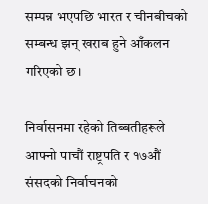सम्पन्न भएपछि भारत र चीनबीचको सम्बन्ध झन् खराब हुने आँकलन गरिएको छ।

निर्वासनमा रहेको तिब्बतीहरूले आफ्नो पाचौं राष्ट्रपति र १७औं संसदको निर्वाचनको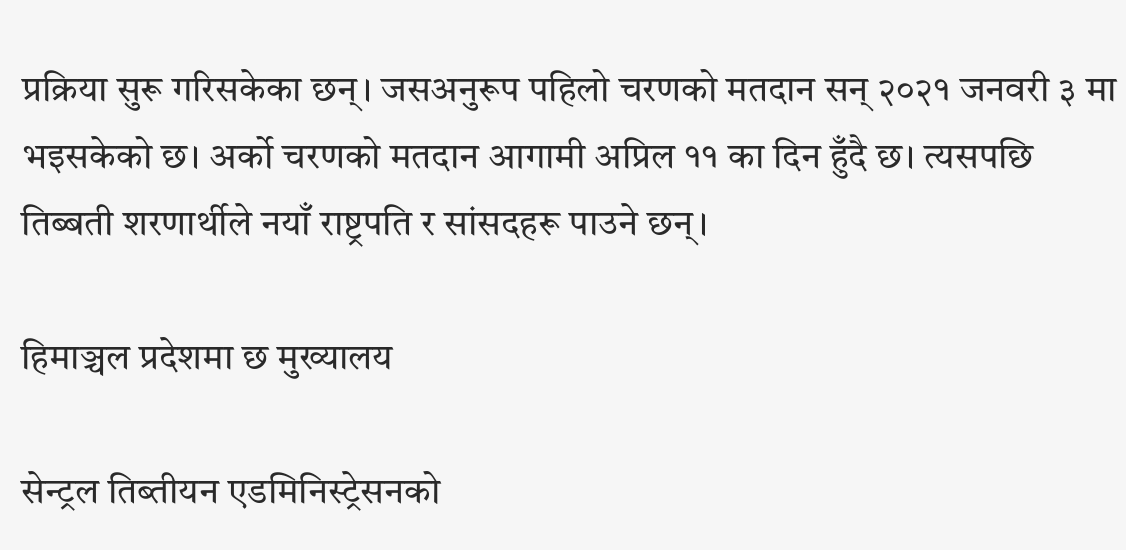प्रक्रिया सुरू गरिसकेका छन्। जसअनुरूप पहिलो चरणको मतदान सन् २०२१ जनवरी ३ मा भइसकेको छ। अर्को चरणको मतदान आगामी अप्रिल ११ का दिन हुँदै छ। त्यसपछि तिब्बती शरणार्थीले नयाँ राष्ट्रपति र सांसदहरू पाउने छन्।

हिमाञ्चल प्रदेशमा छ मुख्यालय

सेन्ट्रल तिब्तीयन एडमिनिस्ट्रेसनको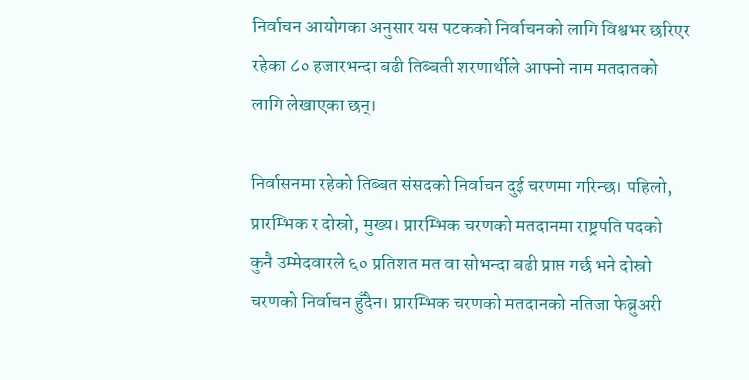निर्वाचन आयोगका अनुसार यस पटकको निर्वाचनको लागि विश्वभर छरिएर रहेका ८० हजारभन्दा बढी तिब्बती शरणार्थीले आफ्नो नाम मतदातको लागि लेखाएका छन्।

निर्वासनमा रहेको तिब्बत संसदको निर्वाचन दुई चरणमा गरिन्छ। पहिलो, प्रारम्भिक र दोस्रो, मुख्य। प्रारम्भिक चरणको मतदानमा राष्ट्रपति पदको कुनै उम्मेदवारले ६० प्रतिशत मत वा सोभन्दा बढी प्राप्त गर्छ भने दोस्रो चरणको निर्वाचन हुँदैन। प्रारम्भिक चरणको मतदानको नतिजा फेब्रुअरी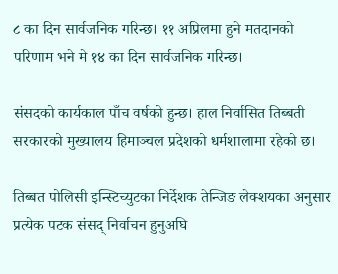८ का दिन सार्वजनिक गरिन्छ। ११ अप्रिलमा हुने मतदानको परिणाम भने मे १४ का दिन सार्वजनिक गरिन्छ।

संसदको कार्यकाल पाँच वर्षको हुन्छ। हाल निर्वासित तिब्बती सरकारको मुख्यालय हिमाञ्चल प्रदेशको धर्मशालामा रहेको छ।

तिब्बत पोलिसी इन्स्टिच्युटका निर्देशक तेन्जिङ लेक्शयका अनुसार प्रत्येक पटक संसद् निर्वाचन हुनुअघि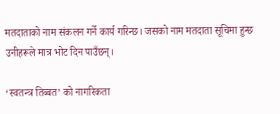मतदाताको नाम संकलन गर्ने कार्य गरिन्छ। जसको नाम मतदाता सूचिमा हुन्छ उनीहरूले मात्र भोट दिन पाउँछन्।

‘स्वतन्त्र तिब्बत’ को नागरिकता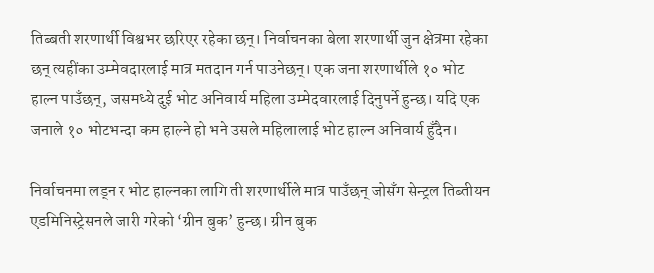तिब्बती शरणार्थी विश्वभर छरिएर रहेका छन्। निर्वाचनका बेला शरणार्थी जुन क्षेत्रमा रहेका छन् त्यहींका उम्मेवदारलाई मात्र मतदान गर्न पाउनेछन्। एक जना शरणार्थीले १० भोट हाल्न पाउँछन्, जसमध्ये दुई भोट अनिवार्य महिला उम्मेदवारलाई दिनुपर्ने हुन्छ। यदि एक जनाले १० भोटभन्दा कम हाल्ने हो भने उसले महिलालाई भोट हाल्न अनिवार्य हुँदैन।

निर्वाचनमा लड्न र भोट हाल्नका लागि ती शरणार्थीले मात्र पाउँछन् जोसँग सेन्ट्रल तिब्तीयन एडमिनिस्ट्रेसनले जारी गरेको ‘ग्रीन बुक’ हुन्छ। ग्रीन बुक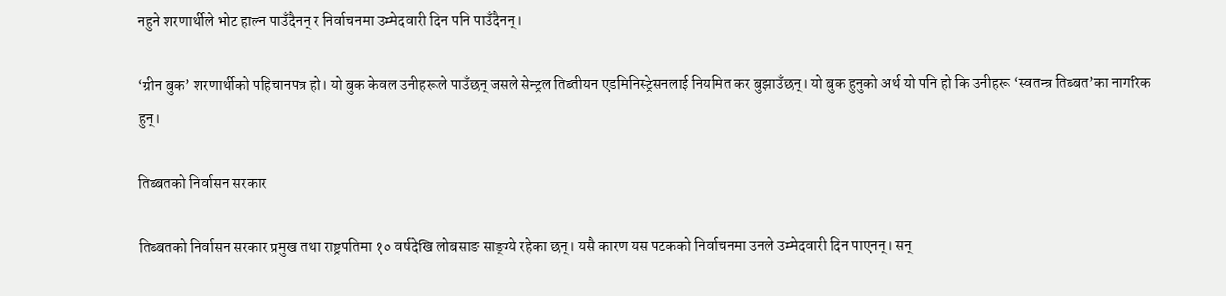नहुने शरणार्थीले भोट हाल्न पाउँदैनन् र निर्वाचनमा उम्मेदवारी दिन पनि पाउँदैनन्।

‘ग्रीन बुक’ शरणार्थीको पहिचानपत्र हो। यो बुक केवल उनीहरूले पाउँछन् जसले सेन्ट्रल तिब्तीयन एडमिनिस्ट्रेसनलाई नियमित कर बुझाउँछन्। यो बुक हुनुको अर्थ यो पनि हो कि उनीहरू ‘स्वतन्त्र तिब्बत’का नागरिक हुन्।

तिब्बतको निर्वासन सरकार

तिब्बतको निर्वासन सरकार प्रमुख तथा राष्ट्रपतिमा १० वर्षदेखि लोबसाङ साङ्‍ग्ये रहेका छन्। यसै कारण यस पटकको निर्वाचनमा उनले उम्मेदवारी दिन पाएनन्। सन्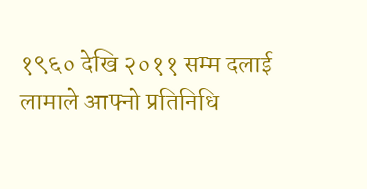१९६० देखि २०११ सम्म दलाई लामाले आफ्नो प्रतिनिधि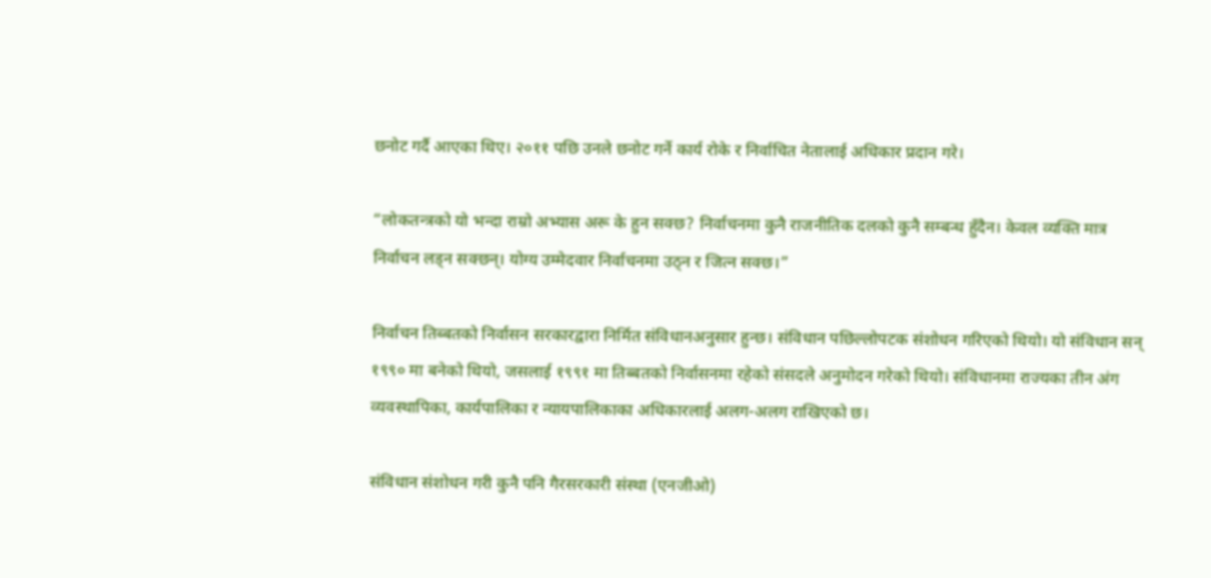छनोट गर्दै आएका थिए। २०११ पछि उनले छनोट गर्ने कार्य रोके र निर्वाचित नेतालाई अधिकार प्रदान गरे।

“लोकतन्त्रको यो भन्दा राम्रो अभ्यास अरू के हुन सक्छ? निर्वाचनमा कुनै राजनीतिक दलको कुनै सम्बन्ध हुँदैन। केवल व्यक्ति मात्र निर्वाचन लड्न सक्छन्। योग्य उम्मेदवार निर्वाचनमा उठ्न र जित्न सक्छ।”

निर्वाचन तिब्बतको निर्वासन सरकारद्वारा निर्मित संविधानअनुसार हुन्छ। संविधान पछिल्लोपटक संशोधन गरिएको थियो। यो संविधान सन् १९९० मा बनेको थियो, जसलाई १९९१ मा तिब्बतको निर्वासनमा रहेको संसदले अनुमोदन गरेको थियो। संविधानमा राज्यका तीन अंग व्यवस्थापिका, कार्यपालिका र न्यायपालिकाका अधिकारलाई अलग-अलग राखिएको छ।

संविधान संशोधन गरी कुनै पनि गैरसरकारी संस्था (एनजीओ)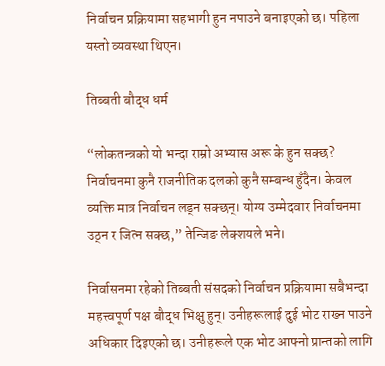निर्वाचन प्रक्रियामा सहभागी हुन नपाउने बनाइएको छ। पहिला यस्तो व्यवस्था थिएन।

तिब्बती बौद्ध धर्म

“लोकतन्त्रको यो भन्दा राम्रो अभ्यास अरू के हुन सक्छ? निर्वाचनमा कुनै राजनीतिक दलको कुनै सम्बन्ध हुँदैन। केवल व्यक्ति मात्र निर्वाचन लड्न सक्छन्। योग्य उम्मेदवार निर्वाचनमा उठ्न र जित्न सक्छ,” तेन्जिङ लेक्शयले भने।

निर्वासनमा रहेको तिब्बती संसदको निर्वाचन प्रक्रियामा सबैभन्दा महत्त्वपूर्ण पक्ष बौद्ध भिक्षु हुन्। उनीहरूलाई दुई भोट राख्न पाउने अधिकार दिइएको छ। उनीहरूले एक भोट आफ्नो प्रान्तको लागि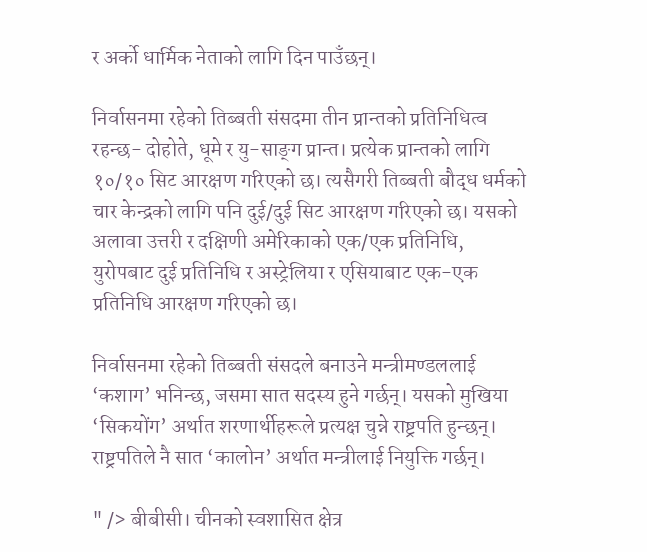र अर्को धार्मिक नेताको लागि दिन पाउँछन्।

निर्वासनमा रहेको तिब्बती संसदमा तीन प्रान्तको प्रतिनिधित्व रहन्छ- दोहोते, धूमे र यु-साङ्‍ग प्रान्त। प्रत्येक प्रान्तको लागि १०/१० सिट आरक्षण गरिएको छ। त्यसैगरी तिब्बती बौद्ध धर्मको चार केन्द्रको लागि पनि दुई/दुई सिट आरक्षण गरिएको छ। यसको अलावा उत्तरी र दक्षिणी अमेरिकाको एक/एक प्रतिनिधि, युरोपबाट दुई प्रतिनिधि र अस्ट्रेलिया र एसियाबाट एक-एक प्रतिनिधि आरक्षण गरिएको छ।

निर्वासनमा रहेको तिब्बती संसदले बनाउने मन्त्रीमण्डललाई ‘कशाग’ भनिन्छ, जसमा सात सदस्य हुने गर्छन्। यसको मुखिया ‘सिकयोंग’ अर्थात शरणार्थीहरूले प्रत्यक्ष चुन्ने राष्ट्रपति हुन्छन्। राष्ट्रपतिले नै सात ‘कालोन’ अर्थात मन्त्रीलाई नियुक्ति गर्छन्।

" /> बीबीसी। चीनको स्वशासित क्षेत्र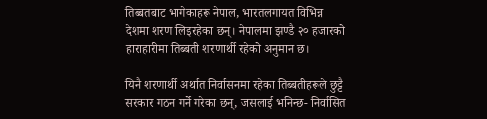तिब्बतबाट भागेकाहरू नेपाल, भारतलगायत विभिन्न देशमा शरण लिइरहेका छन्। नेपालमा झण्डै २० हजारको हाराहारीमा तिब्बती शरणार्थी रहेको अनुमान छ।

यिनै शरणार्थी अर्थात निर्वासनमा रहेका तिब्बतीहरूले छुट्टै सरकार गठन गर्ने गरेका छन्, जसलाई भनिन्छ- निर्वासित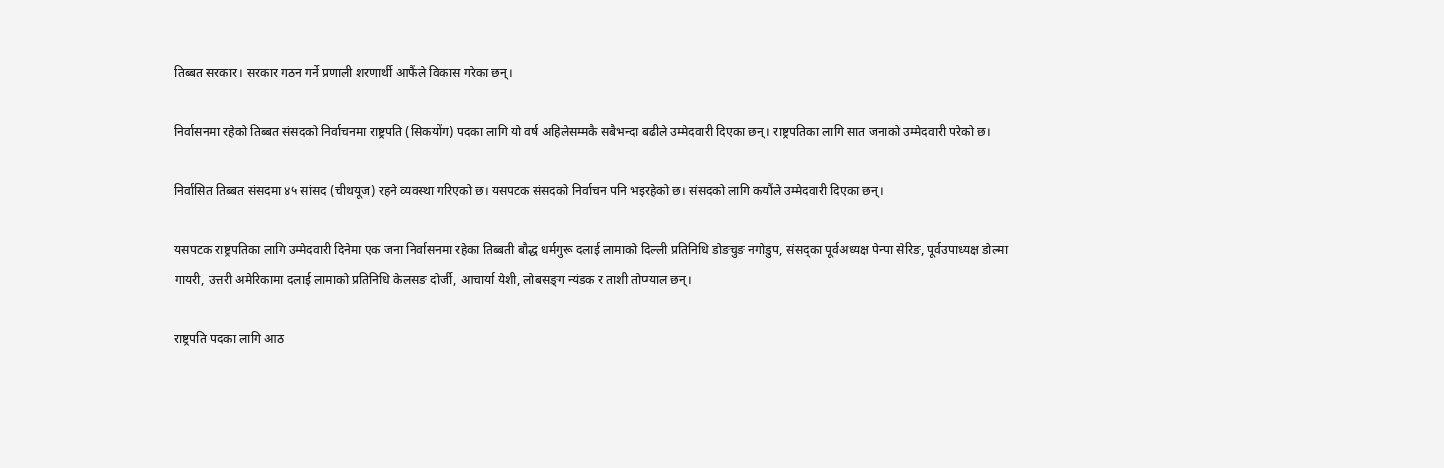तिब्बत सरकार। सरकार गठन गर्ने प्रणाली शरणार्थी आफैंले विकास गरेका छन्।

निर्वासनमा रहेको तिब्बत संसदको निर्वाचनमा राष्ट्रपति (सिकयोंग) पदका लागि यो वर्ष अहिलेसम्मकै सबैभन्दा बढीले उम्मेदवारी दिएका छन्। राष्ट्रपतिका लागि सात जनाको उम्मेदवारी परेको छ।

निर्वासित तिब्बत संसदमा ४५ सांसद (चीथयूज) रहने व्यवस्था गरिएको छ। यसपटक संसदको निर्वाचन पनि भइरहेको छ। संसदको लागि कयौंले उम्मेदवारी दिएका छन्।

यसपटक राष्ट्रपतिका लागि उम्मेदवारी दिनेमा एक जना निर्वासनमा रहेका तिब्बती बौद्ध धर्मगुरू दलाई लामाको दिल्ली प्रतिनिधि डोङचुङ नगोडुप, संसद्‍का पूर्वअध्यक्ष पेन्पा सेरिङ, पूर्वउपाध्यक्ष डोल्मा गायरी, उत्तरी अमेरिकामा दलाई लामाको प्रतिनिधि केलसङ दोर्जी, आचार्या येशी, लोबसङ्‍ग न्यंडक र ताशी तोप्ग्याल छन्।

राष्ट्रपति पदका लागि आठ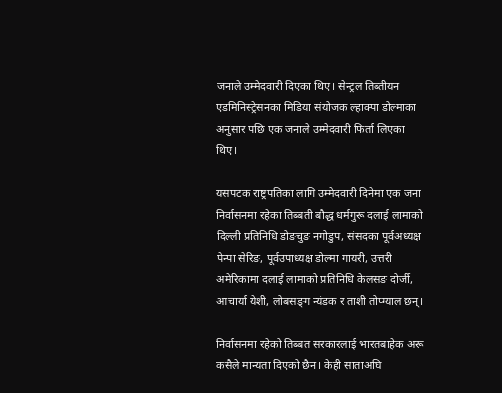जनाले उम्मेदवारी दिएका थिए। सेन्ट्रल तिब्तीयन एडमिनिस्ट्रेसनका मिडिया संयोजक ल्हाक्पा डोल्माका अनुसार पछि एक जनाले उम्मेदवारी फिर्ता लिएका थिए।

यसपटक राष्ट्रपतिका लागि उम्मेदवारी दिनेमा एक जना निर्वासनमा रहेका तिब्बती बौद्ध धर्मगुरू दलाई लामाको दिल्ली प्रतिनिधि डोङचुङ नगोडुप, संसदका पूर्वअध्यक्ष पेन्पा सेरिङ, पूर्वउपाध्यक्ष डोल्मा गायरी, उत्तरी अमेरिकामा दलाई लामाको प्रतिनिधि केलसङ दोर्जी, आचार्या येशी, लोबसङ्‍ग न्यंडक र ताशी तोप्ग्याल छन्।

निर्वासनमा रहेको तिब्बत सरकारलाई भारतबाहेक अरू कसैले मान्यता दिएको छैन। केही साताअघि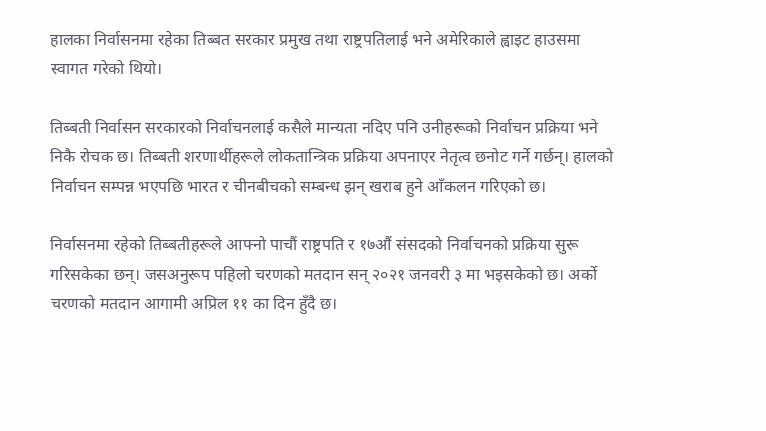हालका निर्वासनमा रहेका तिब्बत सरकार प्रमुख तथा राष्ट्रपतिलाई भने अमेरिकाले ह्वाइट हाउसमा स्वागत गरेको थियो।

तिब्बती निर्वासन सरकारको निर्वाचनलाई कसैले मान्यता नदिए पनि उनीहरूको निर्वाचन प्रक्रिया भने निकै रोचक छ। तिब्बती शरणार्थीहरूले लोकतान्त्रिक प्रक्रिया अपनाएर नेतृत्व छनोट गर्ने गर्छन्। हालको निर्वाचन सम्पन्न भएपछि भारत र चीनबीचको सम्बन्ध झन् खराब हुने आँकलन गरिएको छ।

निर्वासनमा रहेको तिब्बतीहरूले आफ्नो पाचौं राष्ट्रपति र १७औं संसदको निर्वाचनको प्रक्रिया सुरू गरिसकेका छन्। जसअनुरूप पहिलो चरणको मतदान सन् २०२१ जनवरी ३ मा भइसकेको छ। अर्को चरणको मतदान आगामी अप्रिल ११ का दिन हुँदै छ।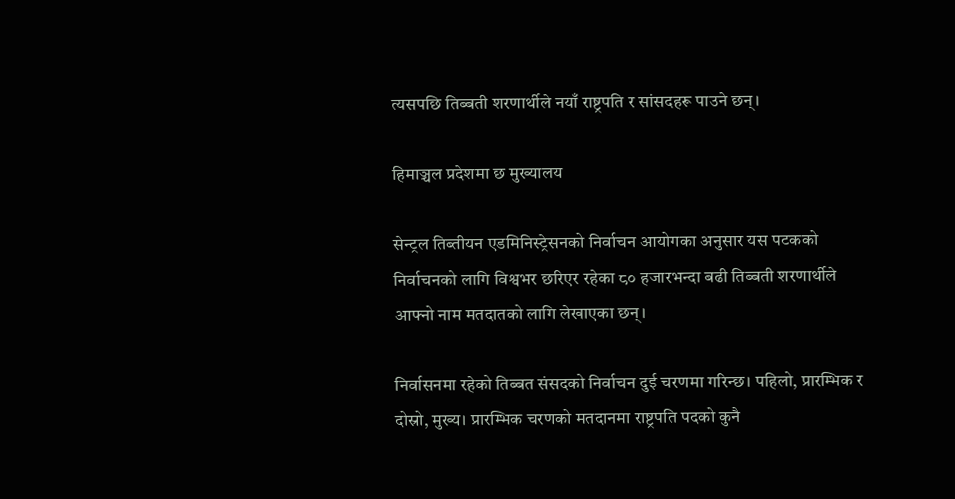त्यसपछि तिब्बती शरणार्थीले नयाँ राष्ट्रपति र सांसदहरू पाउने छन्।

हिमाञ्चल प्रदेशमा छ मुख्यालय

सेन्ट्रल तिब्तीयन एडमिनिस्ट्रेसनको निर्वाचन आयोगका अनुसार यस पटकको निर्वाचनको लागि विश्वभर छरिएर रहेका ८० हजारभन्दा बढी तिब्बती शरणार्थीले आफ्नो नाम मतदातको लागि लेखाएका छन्।

निर्वासनमा रहेको तिब्बत संसदको निर्वाचन दुई चरणमा गरिन्छ। पहिलो, प्रारम्भिक र दोस्रो, मुख्य। प्रारम्भिक चरणको मतदानमा राष्ट्रपति पदको कुनै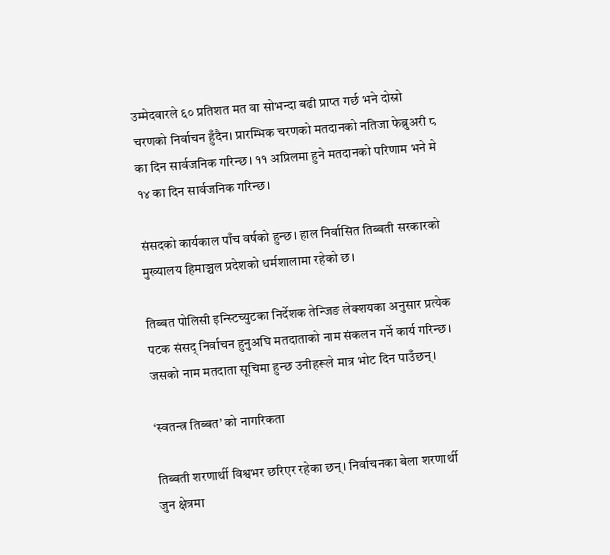उम्मेदवारले ६० प्रतिशत मत वा सोभन्दा बढी प्राप्त गर्छ भने दोस्रो चरणको निर्वाचन हुँदैन। प्रारम्भिक चरणको मतदानको नतिजा फेब्रुअरी ८ का दिन सार्वजनिक गरिन्छ। ११ अप्रिलमा हुने मतदानको परिणाम भने मे १४ का दिन सार्वजनिक गरिन्छ।

संसदको कार्यकाल पाँच वर्षको हुन्छ। हाल निर्वासित तिब्बती सरकारको मुख्यालय हिमाञ्चल प्रदेशको धर्मशालामा रहेको छ।

तिब्बत पोलिसी इन्स्टिच्युटका निर्देशक तेन्जिङ लेक्शयका अनुसार प्रत्येक पटक संसद् निर्वाचन हुनुअघि मतदाताको नाम संकलन गर्ने कार्य गरिन्छ। जसको नाम मतदाता सूचिमा हुन्छ उनीहरूले मात्र भोट दिन पाउँछन्।

‘स्वतन्त्र तिब्बत’ को नागरिकता

तिब्बती शरणार्थी विश्वभर छरिएर रहेका छन्। निर्वाचनका बेला शरणार्थी जुन क्षेत्रमा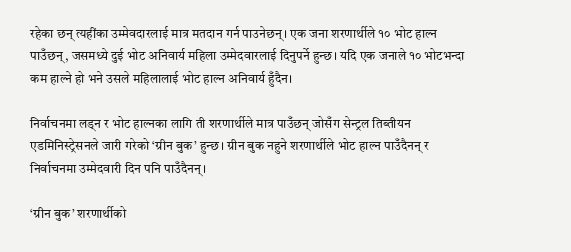रहेका छन् त्यहींका उम्मेवदारलाई मात्र मतदान गर्न पाउनेछन्। एक जना शरणार्थीले १० भोट हाल्न पाउँछन्, जसमध्ये दुई भोट अनिवार्य महिला उम्मेदवारलाई दिनुपर्ने हुन्छ। यदि एक जनाले १० भोटभन्दा कम हाल्ने हो भने उसले महिलालाई भोट हाल्न अनिवार्य हुँदैन।

निर्वाचनमा लड्न र भोट हाल्नका लागि ती शरणार्थीले मात्र पाउँछन् जोसँग सेन्ट्रल तिब्तीयन एडमिनिस्ट्रेसनले जारी गरेको ‘ग्रीन बुक’ हुन्छ। ग्रीन बुक नहुने शरणार्थीले भोट हाल्न पाउँदैनन् र निर्वाचनमा उम्मेदवारी दिन पनि पाउँदैनन्।

‘ग्रीन बुक’ शरणार्थीको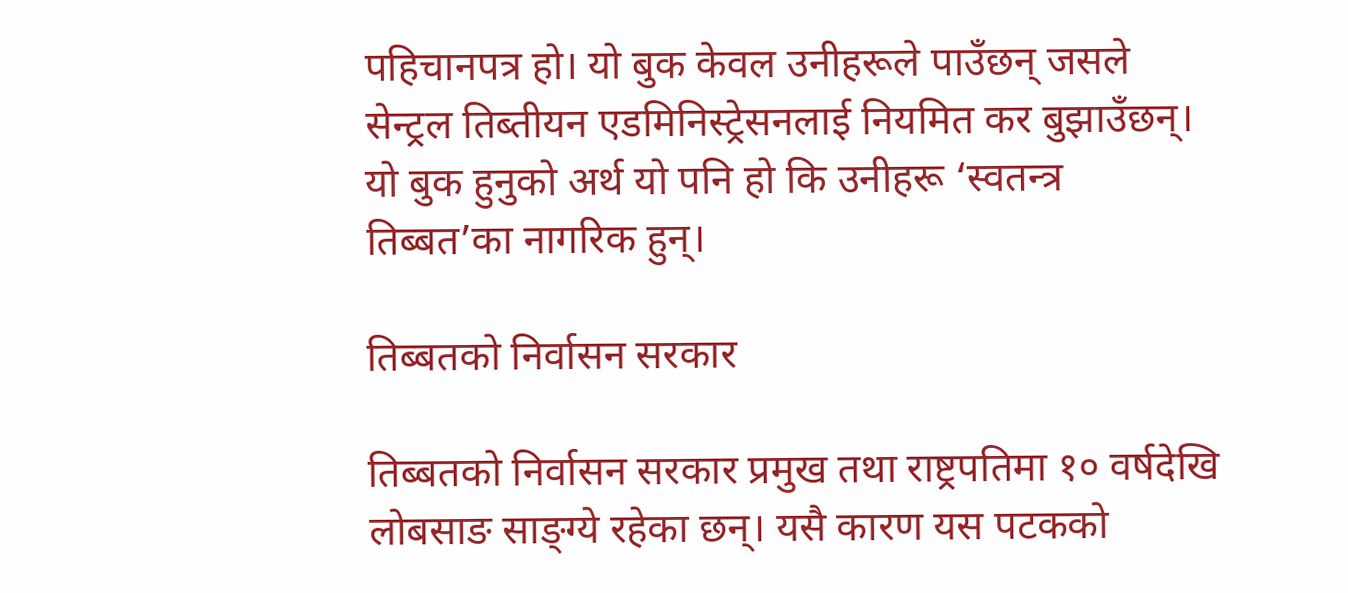पहिचानपत्र हो। यो बुक केवल उनीहरूले पाउँछन् जसले सेन्ट्रल तिब्तीयन एडमिनिस्ट्रेसनलाई नियमित कर बुझाउँछन्। यो बुक हुनुको अर्थ यो पनि हो कि उनीहरू ‘स्वतन्त्र तिब्बत’का नागरिक हुन्।

तिब्बतको निर्वासन सरकार

तिब्बतको निर्वासन सरकार प्रमुख तथा राष्ट्रपतिमा १० वर्षदेखि लोबसाङ साङ्‍ग्ये रहेका छन्। यसै कारण यस पटकको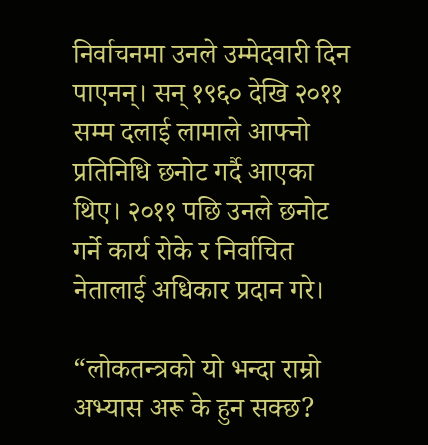निर्वाचनमा उनले उम्मेदवारी दिन पाएनन्। सन् १९६० देखि २०११ सम्म दलाई लामाले आफ्नो प्रतिनिधि छनोट गर्दै आएका थिए। २०११ पछि उनले छनोट गर्ने कार्य रोके र निर्वाचित नेतालाई अधिकार प्रदान गरे।

“लोकतन्त्रको यो भन्दा राम्रो अभ्यास अरू के हुन सक्छ?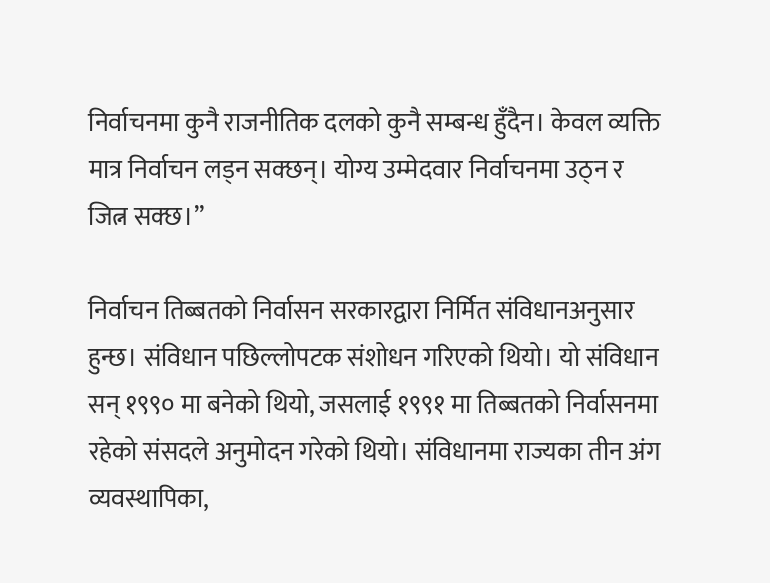निर्वाचनमा कुनै राजनीतिक दलको कुनै सम्बन्ध हुँदैन। केवल व्यक्ति मात्र निर्वाचन लड्न सक्छन्। योग्य उम्मेदवार निर्वाचनमा उठ्न र जित्न सक्छ।”

निर्वाचन तिब्बतको निर्वासन सरकारद्वारा निर्मित संविधानअनुसार हुन्छ। संविधान पछिल्लोपटक संशोधन गरिएको थियो। यो संविधान सन् १९९० मा बनेको थियो, जसलाई १९९१ मा तिब्बतको निर्वासनमा रहेको संसदले अनुमोदन गरेको थियो। संविधानमा राज्यका तीन अंग व्यवस्थापिका,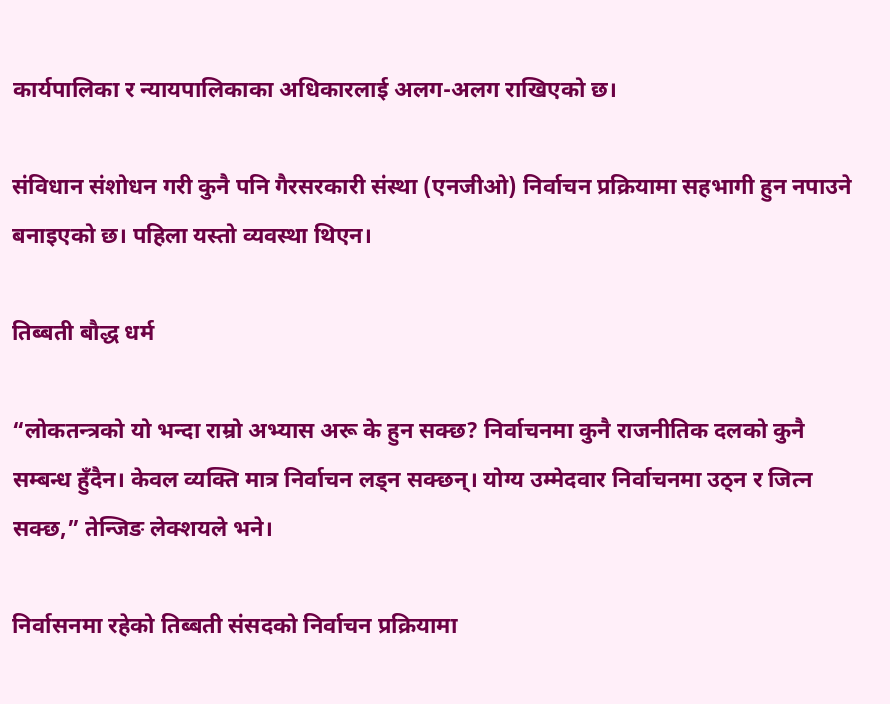कार्यपालिका र न्यायपालिकाका अधिकारलाई अलग-अलग राखिएको छ।

संविधान संशोधन गरी कुनै पनि गैरसरकारी संस्था (एनजीओ) निर्वाचन प्रक्रियामा सहभागी हुन नपाउने बनाइएको छ। पहिला यस्तो व्यवस्था थिएन।

तिब्बती बौद्ध धर्म

“लोकतन्त्रको यो भन्दा राम्रो अभ्यास अरू के हुन सक्छ? निर्वाचनमा कुनै राजनीतिक दलको कुनै सम्बन्ध हुँदैन। केवल व्यक्ति मात्र निर्वाचन लड्न सक्छन्। योग्य उम्मेदवार निर्वाचनमा उठ्न र जित्न सक्छ,” तेन्जिङ लेक्शयले भने।

निर्वासनमा रहेको तिब्बती संसदको निर्वाचन प्रक्रियामा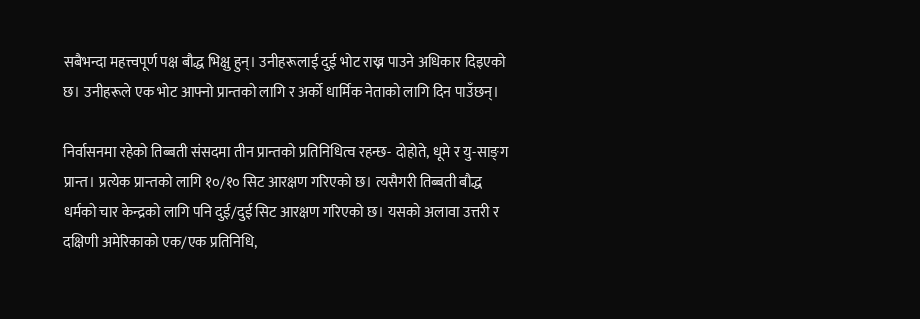सबैभन्दा महत्त्वपूर्ण पक्ष बौद्ध भिक्षु हुन्। उनीहरूलाई दुई भोट राख्न पाउने अधिकार दिइएको छ। उनीहरूले एक भोट आफ्नो प्रान्तको लागि र अर्को धार्मिक नेताको लागि दिन पाउँछन्।

निर्वासनमा रहेको तिब्बती संसदमा तीन प्रान्तको प्रतिनिधित्व रहन्छ- दोहोते, धूमे र यु-साङ्‍ग प्रान्त। प्रत्येक प्रान्तको लागि १०/१० सिट आरक्षण गरिएको छ। त्यसैगरी तिब्बती बौद्ध धर्मको चार केन्द्रको लागि पनि दुई/दुई सिट आरक्षण गरिएको छ। यसको अलावा उत्तरी र दक्षिणी अमेरिकाको एक/एक प्रतिनिधि,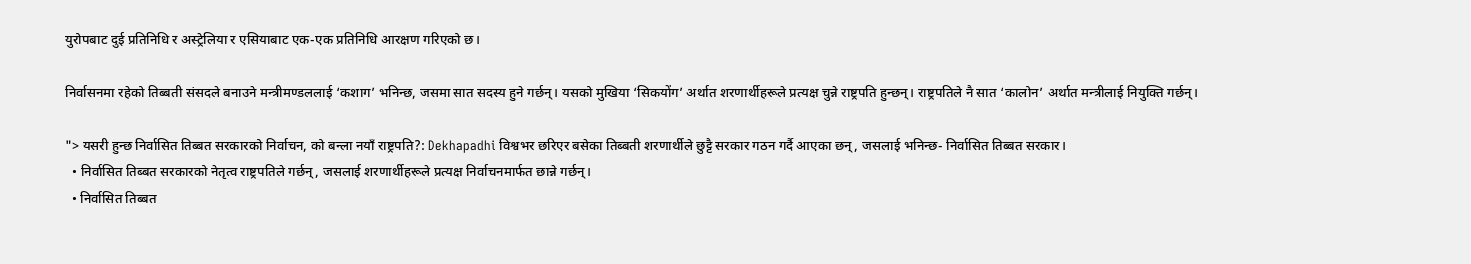युरोपबाट दुई प्रतिनिधि र अस्ट्रेलिया र एसियाबाट एक-एक प्रतिनिधि आरक्षण गरिएको छ।

निर्वासनमा रहेको तिब्बती संसदले बनाउने मन्त्रीमण्डललाई ‘कशाग’ भनिन्छ, जसमा सात सदस्य हुने गर्छन्। यसको मुखिया ‘सिकयोंग’ अर्थात शरणार्थीहरूले प्रत्यक्ष चुन्ने राष्ट्रपति हुन्छन्। राष्ट्रपतिले नै सात ‘कालोन’ अर्थात मन्त्रीलाई नियुक्ति गर्छन्।

"> यसरी हुन्छ निर्वासित तिब्बत सरकारको निर्वाचन, को बन्ला नयाँ राष्ट्रपति?: Dekhapadhi विश्वभर छरिएर बसेका तिब्बती शरणार्थीले छुट्टै सरकार गठन गर्दै आएका छन्, जसलाई भनिन्छ- निर्वासित तिब्बत सरकार।
  • निर्वासित तिब्बत सरकारको नेतृत्व राष्ट्रपतिले गर्छन्, जसलाई शरणार्थीहरूले प्रत्यक्ष निर्वाचनमार्फत छान्ने गर्छन्।
  • निर्वासित तिब्बत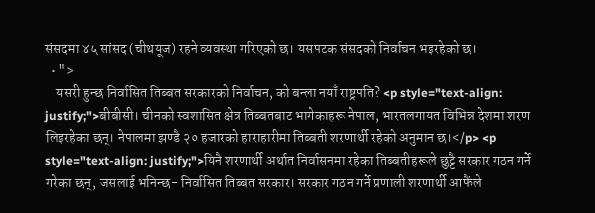संसदमा ४५ सांसद (चीथयूज) रहने व्यवस्था गरिएको छ। यसपटक संसदको निर्वाचन भइरहेको छ।
  • ">
    यसरी हुन्छ निर्वासित तिब्बत सरकारको निर्वाचन, को बन्ला नयाँ राष्ट्रपति? <p style="text-align: justify;">बीबीसी। चीनको स्वशासित क्षेत्र तिब्बतबाट भागेकाहरू नेपाल, भारतलगायत विभिन्न देशमा शरण लिइरहेका छन्। नेपालमा झण्डै २० हजारको हाराहारीमा तिब्बती शरणार्थी रहेको अनुमान छ।</p> <p style="text-align: justify;">यिनै शरणार्थी अर्थात निर्वासनमा रहेका तिब्बतीहरूले छुट्टै सरकार गठन गर्ने गरेका छन्, जसलाई भनिन्छ- निर्वासित तिब्बत सरकार। सरकार गठन गर्ने प्रणाली शरणार्थी आफैंले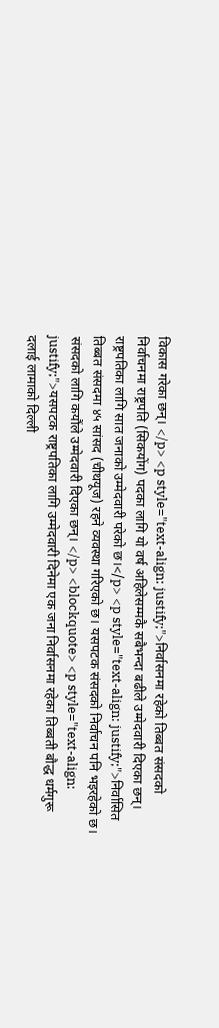विकास गरेका छन्। </p> <p style="text-align: justify;">निर्वासनमा रहेको तिब्बत संसदको निर्वाचनमा राष्ट्रपति (सिकयोंग) पदका लागि यो वर्ष अहिलेसम्मकै सबैभन्दा बढीले उम्मेदवारी दिएका छन्। राष्ट्रपतिका लागि सात जनाको उम्मेदवारी परेको छ।</p> <p style="text-align: justify;">निर्वासित तिब्बत संसदमा ४५ सांसद (चीथयूज) रहने व्यवस्था गरिएको छ। यसपटक संसदको निर्वाचन पनि भइरहेको छ। संसदको लागि कयौंले उम्मेदवारी दिएका छन्। </p> <blockquote> <p style="text-align: justify;">यसपटक राष्ट्रपतिका लागि उम्मेदवारी दिनेमा एक जना निर्वासनमा रहेका तिब्बती बौद्ध धर्मगुरू दलाई लामाको दिल्ली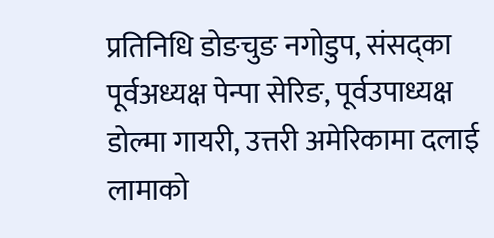प्रतिनिधि डोङचुङ नगोडुप, संसद्‍का पूर्वअध्यक्ष पेन्पा सेरिङ, पूर्वउपाध्यक्ष डोल्मा गायरी, उत्तरी अमेरिकामा दलाई लामाको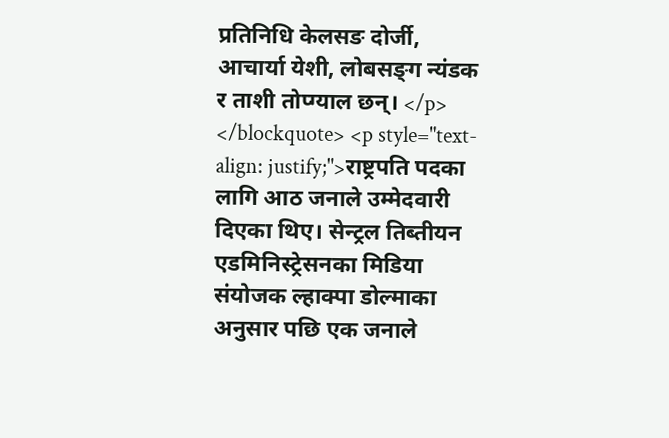प्रतिनिधि केलसङ दोर्जी, आचार्या येशी, लोबसङ्‍ग न्यंडक र ताशी तोप्ग्याल छन्। </p> </blockquote> <p style="text-align: justify;">राष्ट्रपति पदका लागि आठ जनाले उम्मेदवारी दिएका थिए। सेन्ट्रल तिब्तीयन एडमिनिस्ट्रेसनका मिडिया संयोजक ल्हाक्पा डोल्माका अनुसार पछि एक जनाले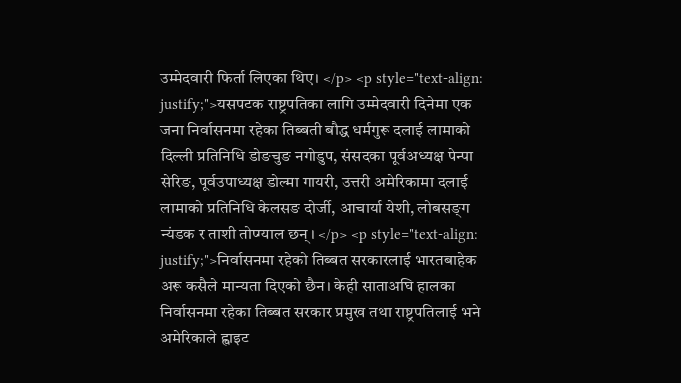उम्मेदवारी फिर्ता लिएका थिए। </p> <p style="text-align: justify;">यसपटक राष्ट्रपतिका लागि उम्मेदवारी दिनेमा एक जना निर्वासनमा रहेका तिब्बती बौद्ध धर्मगुरू दलाई लामाको दिल्ली प्रतिनिधि डोङचुङ नगोडुप, संसदका पूर्वअध्यक्ष पेन्पा सेरिङ, पूर्वउपाध्यक्ष डोल्मा गायरी, उत्तरी अमेरिकामा दलाई लामाको प्रतिनिधि केलसङ दोर्जी, आचार्या येशी, लोबसङ्‍ग न्यंडक र ताशी तोप्ग्याल छन्। </p> <p style="text-align: justify;">निर्वासनमा रहेको तिब्बत सरकारलाई भारतबाहेक अरू कसैले मान्यता दिएको छैन। केही साताअघि हालका निर्वासनमा रहेका तिब्बत सरकार प्रमुख तथा राष्ट्रपतिलाई भने अमेरिकाले ह्वाइट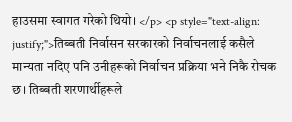हाउसमा स्वागत गरेको थियो। </p> <p style="text-align: justify;">तिब्बती निर्वासन सरकारको निर्वाचनलाई कसैले मान्यता नदिए पनि उनीहरूको निर्वाचन प्रक्रिया भने निकै रोचक छ। तिब्बती शरणार्थीहरूले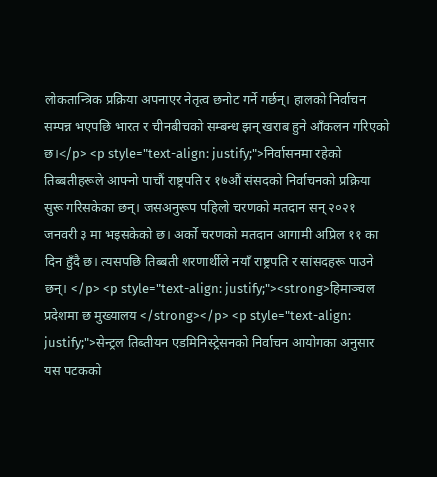लोकतान्त्रिक प्रक्रिया अपनाएर नेतृत्व छनोट गर्ने गर्छन्। हालको निर्वाचन सम्पन्न भएपछि भारत र चीनबीचको सम्बन्ध झन् खराब हुने आँकलन गरिएको छ।</p> <p style="text-align: justify;">निर्वासनमा रहेको तिब्बतीहरूले आफ्नो पाचौं राष्ट्रपति र १७औं संसदको निर्वाचनको प्रक्रिया सुरू गरिसकेका छन्। जसअनुरूप पहिलो चरणको मतदान सन् २०२१ जनवरी ३ मा भइसकेको छ। अर्को चरणको मतदान आगामी अप्रिल ११ का दिन हुँदै छ। त्यसपछि तिब्बती शरणार्थीले नयाँ राष्ट्रपति र सांसदहरू पाउने छन्। </p> <p style="text-align: justify;"><strong>हिमाञ्चल प्रदेशमा छ मुख्यालय </strong></p> <p style="text-align: justify;">सेन्ट्रल तिब्तीयन एडमिनिस्ट्रेसनको निर्वाचन आयोगका अनुसार यस पटकको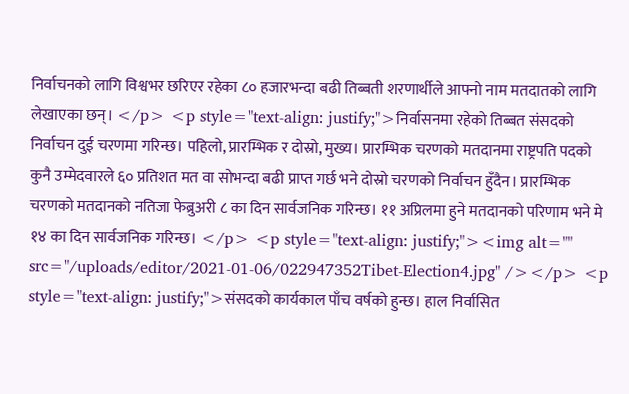निर्वाचनको लागि विश्वभर छरिएर रहेका ८० हजारभन्दा बढी तिब्बती शरणार्थीले आफ्नो नाम मतदातको लागि लेखाएका छन्। </p> <p style="text-align: justify;">निर्वासनमा रहेको तिब्बत संसदको निर्वाचन दुई चरणमा गरिन्छ। पहिलो, प्रारम्भिक र दोस्रो, मुख्य। प्रारम्भिक चरणको मतदानमा राष्ट्रपति पदको कुनै उम्मेदवारले ६० प्रतिशत मत वा सोभन्दा बढी प्राप्त गर्छ भने दोस्रो चरणको निर्वाचन हुँदैन। प्रारम्भिक चरणको मतदानको नतिजा फेब्रुअरी ८ का दिन सार्वजनिक गरिन्छ। ११ अप्रिलमा हुने मतदानको परिणाम भने मे १४ का दिन सार्वजनिक गरिन्छ। </p> <p style="text-align: justify;"><img alt="" src="/uploads/editor/2021-01-06/022947352Tibet-Election4.jpg" /></p> <p style="text-align: justify;">संसदको कार्यकाल पाँच वर्षको हुन्छ। हाल निर्वासित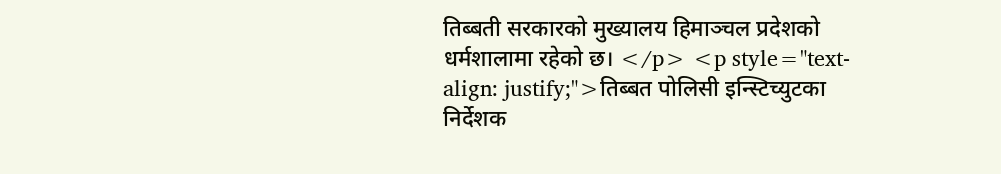तिब्बती सरकारको मुख्यालय हिमाञ्चल प्रदेशको धर्मशालामा रहेको छ। </p> <p style="text-align: justify;">तिब्बत पोलिसी इन्स्टिच्युटका निर्देशक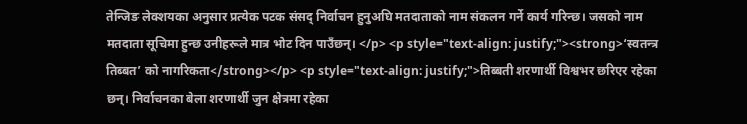तेन्जिङ लेक्शयका अनुसार प्रत्येक पटक संसद् निर्वाचन हुनुअघि मतदाताको नाम संकलन गर्ने कार्य गरिन्छ। जसको नाम मतदाता सूचिमा हुन्छ उनीहरूले मात्र भोट दिन पाउँछन्। </p> <p style="text-align: justify;"><strong>‘स्वतन्त्र तिब्बत’ को नागरिकता</strong></p> <p style="text-align: justify;">तिब्बती शरणार्थी विश्वभर छरिएर रहेका छन्। निर्वाचनका बेला शरणार्थी जुन क्षेत्रमा रहेका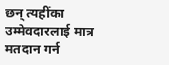छन् त्यहींका उम्मेवदारलाई मात्र मतदान गर्न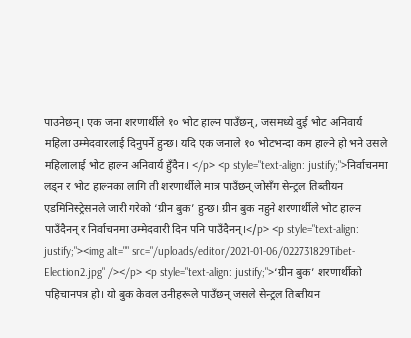पाउनेछन्। एक जना शरणार्थीले १० भोट हाल्न पाउँछन्, जसमध्ये दुई भोट अनिवार्य महिला उम्मेदवारलाई दिनुपर्ने हुन्छ। यदि एक जनाले १० भोटभन्दा कम हाल्ने हो भने उसले महिलालाई भोट हाल्न अनिवार्य हुँदैन। </p> <p style="text-align: justify;">निर्वाचनमा लड्न र भोट हाल्नका लागि ती शरणार्थीले मात्र पाउँछन् जोसँग सेन्ट्रल तिब्तीयन एडमिनिस्ट्रेसनले जारी गरेको ‘ग्रीन बुक’ हुन्छ। ग्रीन बुक नहुने शरणार्थीले भोट हाल्न पाउँदैनन् र निर्वाचनमा उम्मेदवारी दिन पनि पाउँदैनन्।</p> <p style="text-align: justify;"><img alt="" src="/uploads/editor/2021-01-06/022731829Tibet-Election2.jpg" /></p> <p style="text-align: justify;">‘ग्रीन बुक’ शरणार्थीको पहिचानपत्र हो। यो बुक केवल उनीहरूले पाउँछन् जसले सेन्ट्रल तिब्तीयन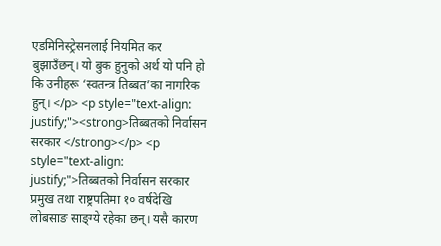एडमिनिस्ट्रेसनलाई नियमित कर बुझाउँछन्। यो बुक हुनुको अर्थ यो पनि हो कि उनीहरू ‘स्वतन्त्र तिब्बत’का नागरिक हुन्। </p> <p style="text-align: justify;"><strong>तिब्बतको निर्वासन सरकार </strong></p> <p style="text-align: justify;">तिब्बतको निर्वासन सरकार प्रमुख तथा राष्ट्रपतिमा १० वर्षदेखि लोबसाङ साङ्‍ग्ये रहेका छन्। यसै कारण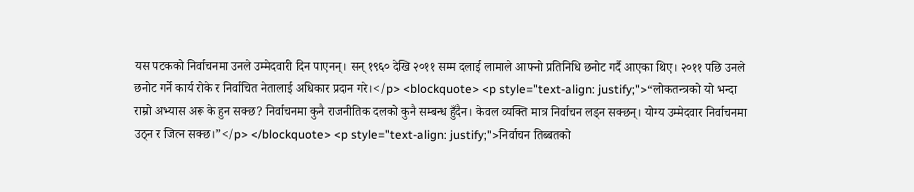यस पटकको निर्वाचनमा उनले उम्मेदवारी दिन पाएनन्। सन् १९६० देखि २०११ सम्म दलाई लामाले आफ्नो प्रतिनिधि छनोट गर्दै आएका थिए। २०११ पछि उनले छनोट गर्ने कार्य रोके र निर्वाचित नेतालाई अधिकार प्रदान गरे।</p> <blockquote> <p style="text-align: justify;">“लोकतन्त्रको यो भन्दा राम्रो अभ्यास अरू के हुन सक्छ? निर्वाचनमा कुनै राजनीतिक दलको कुनै सम्बन्ध हुँदैन। केवल व्यक्ति मात्र निर्वाचन लड्न सक्छन्। योग्य उम्मेदवार निर्वाचनमा उठ्न र जित्न सक्छ।”</p> </blockquote> <p style="text-align: justify;">निर्वाचन तिब्बतको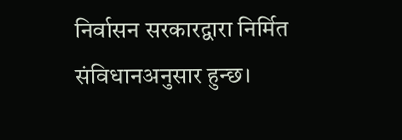निर्वासन सरकारद्वारा निर्मित संविधानअनुसार हुन्छ।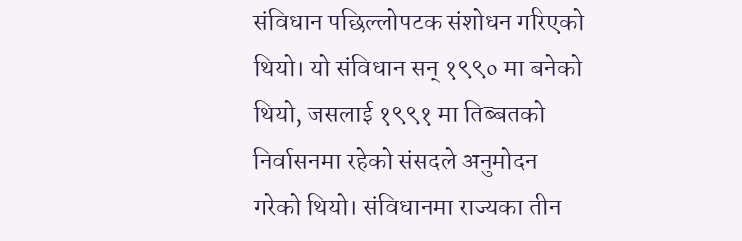संविधान पछिल्लोपटक संशोधन गरिएको थियो। यो संविधान सन् १९९० मा बनेको थियो, जसलाई १९९१ मा तिब्बतको निर्वासनमा रहेको संसदले अनुमोदन गरेको थियो। संविधानमा राज्यका तीन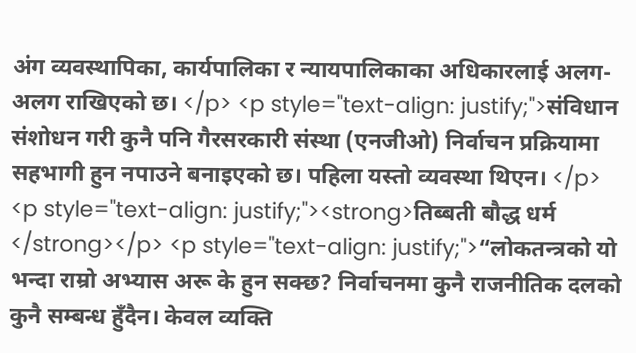अंग व्यवस्थापिका, कार्यपालिका र न्यायपालिकाका अधिकारलाई अलग-अलग राखिएको छ। </p> <p style="text-align: justify;">संविधान संशोधन गरी कुनै पनि गैरसरकारी संस्था (एनजीओ) निर्वाचन प्रक्रियामा सहभागी हुन नपाउने बनाइएको छ। पहिला यस्तो व्यवस्था थिएन। </p> <p style="text-align: justify;"><strong>तिब्बती बौद्ध धर्म </strong></p> <p style="text-align: justify;">“लोकतन्त्रको यो भन्दा राम्रो अभ्यास अरू के हुन सक्छ? निर्वाचनमा कुनै राजनीतिक दलको कुनै सम्बन्ध हुँदैन। केवल व्यक्ति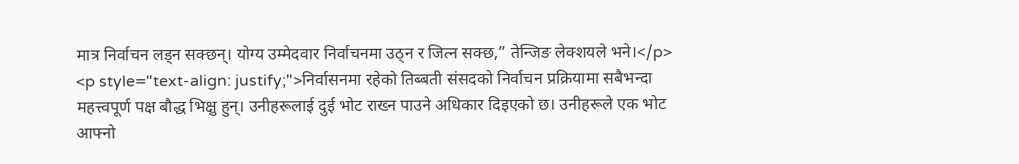मात्र निर्वाचन लड्न सक्छन्। योग्य उम्मेदवार निर्वाचनमा उठ्न र जित्न सक्छ,” तेन्जिङ लेक्शयले भने।</p> <p style="text-align: justify;">निर्वासनमा रहेको तिब्बती संसदको निर्वाचन प्रक्रियामा सबैभन्दा महत्त्वपूर्ण पक्ष बौद्ध भिक्षु हुन्। उनीहरूलाई दुई भोट राख्न पाउने अधिकार दिइएको छ। उनीहरूले एक भोट आफ्नो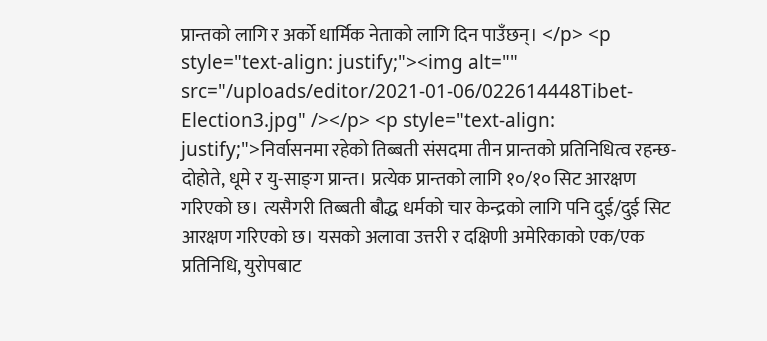प्रान्तको लागि र अर्को धार्मिक नेताको लागि दिन पाउँछन्। </p> <p style="text-align: justify;"><img alt="" src="/uploads/editor/2021-01-06/022614448Tibet-Election3.jpg" /></p> <p style="text-align: justify;">निर्वासनमा रहेको तिब्बती संसदमा तीन प्रान्तको प्रतिनिधित्व रहन्छ- दोहोते, धूमे र यु-साङ्‍ग प्रान्त। प्रत्येक प्रान्तको लागि १०/१० सिट आरक्षण गरिएको छ। त्यसैगरी तिब्बती बौद्ध धर्मको चार केन्द्रको लागि पनि दुई/दुई सिट आरक्षण गरिएको छ। यसको अलावा उत्तरी र दक्षिणी अमेरिकाको एक/एक प्रतिनिधि, युरोपबाट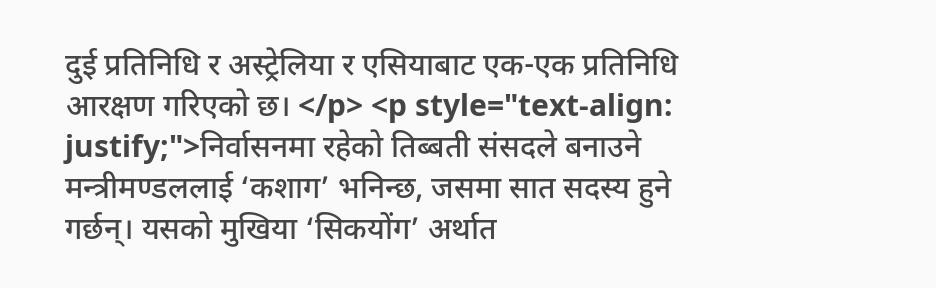दुई प्रतिनिधि र अस्ट्रेलिया र एसियाबाट एक-एक प्रतिनिधि आरक्षण गरिएको छ। </p> <p style="text-align: justify;">निर्वासनमा रहेको तिब्बती संसदले बनाउने मन्त्रीमण्डललाई ‘कशाग’ भनिन्छ, जसमा सात सदस्य हुने गर्छन्। यसको मुखिया ‘सिकयोंग’ अर्थात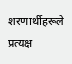शरणार्थीहरूले प्रत्यक्ष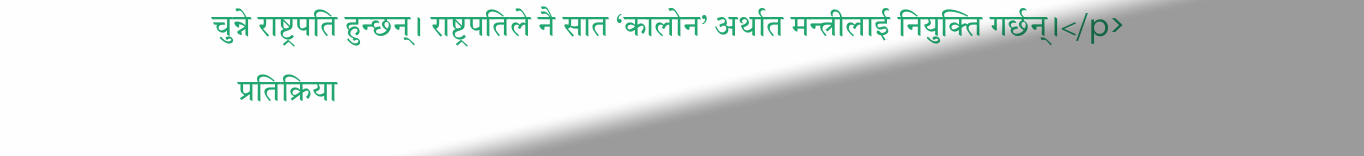चुन्ने राष्ट्रपति हुन्छन्। राष्ट्रपतिले नै सात ‘कालोन’ अर्थात मन्त्रीलाई नियुक्ति गर्छन्।</p>
    प्रतिक्रिया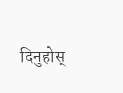दिनुहोस्